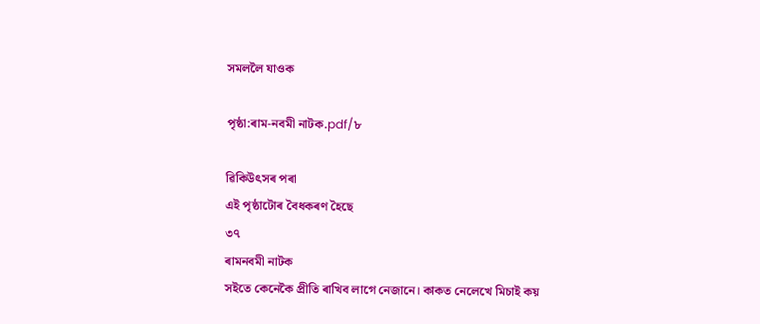সমললৈ যাওক

পৃষ্ঠা:ৰাম-নবমী নাটক.pdf/৮

ৱিকিউৎসৰ পৰা
এই পৃষ্ঠাটোৰ বৈধকৰণ হৈছে
৩৭
ৰামনবমী নাটক
সইতে কেনেকৈ প্ৰীতি ৰাখিব লাগে নেজানে। কাকত নেলেখে মিচাই কয়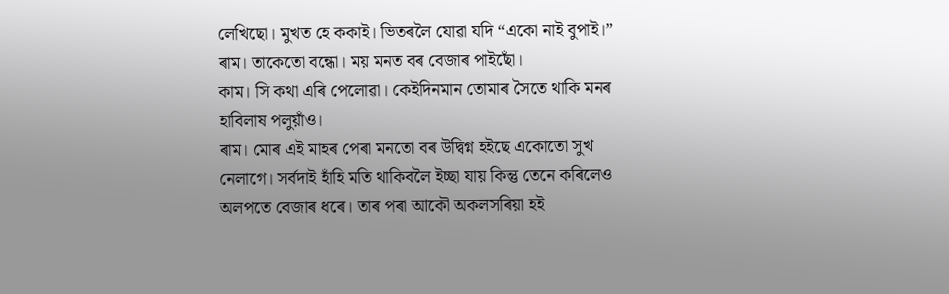লেখিছো। মুখত হে ককাই। ভিতৰলৈ যোৱা যদি “একো নাই বুপাই।”
ৰাম। তাকেতো বন্ধো। ময় মনত বৰ বেজাৰ পাইছোঁ।
কাম। সি কথা এৰি পেলোৱা। কেইদিনমান তোমাৰ সৈতে থাকি মনৰ হাবিলাষ পলুয়াঁও।
ৰাম। মোৰ এই মাহৰ পেৰা মনতো বৰ উদ্বিগ্ন হইছে একোতো সুখ নেলাগে। সৰ্বদাই হাঁহি মতি থাকিবলৈ ইচ্ছা যায় কিন্তু তেনে কৰিলেও অলপতে বেজাৰ ধৰে। তাৰ পৰা আকৌ অকলসৰিয়া হই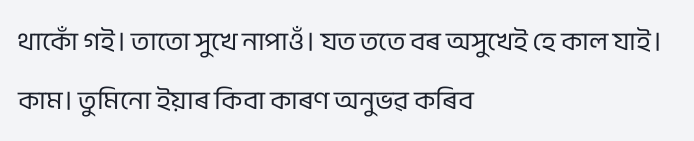থাকোঁ গই। তাতো সুখে নাপাওঁ। যত ততে বৰ অসুখেই হে কাল যাই।
কাম। তুমিনো ইয়াৰ কিবা কাৰণ অনুভৱ কৰিব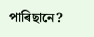পাৰিছানে?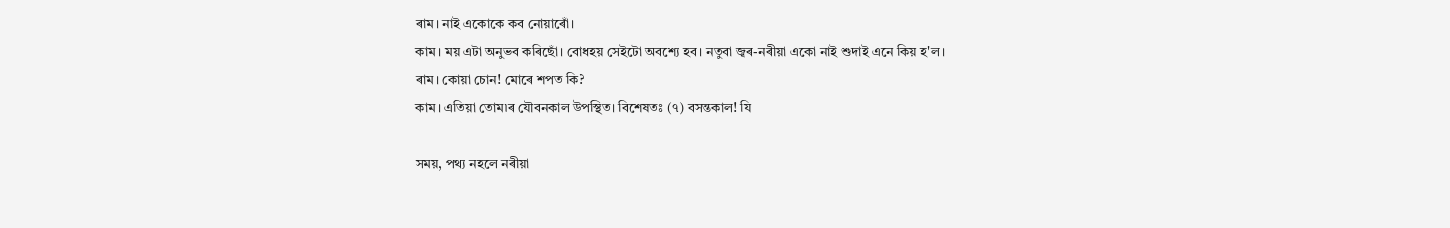ৰাম। নাই একোকে কব নোয়াৰোঁ।
কাম। ময় এটা অনুভব কৰিছোঁ। বোধহয় সেইটো অবশ্যে হব। নতুবা জ্বৰ-নৰীয়া একো নাই শুদাই এনে কিয় হ'ল।
ৰাম। কোয়া চোন! মোৰে শপত কি?
কাম। এতিয়া তোম৷ৰ যৌবনকাল উপস্থিত। বিশেষতঃ (৭) বসন্তকাল! যি

সময়, পথ্য নহলে নৰীয়া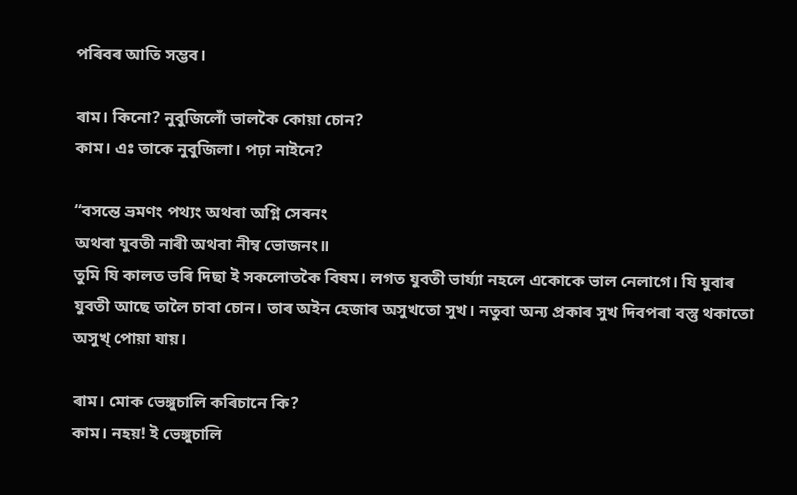পৰিবৰ আতি সম্ভব।

ৰাম। কিনো? নুবুজিলোঁ ভালকৈ কোয়া চোন?
কাম। এঃ তাকে নুবুজিলা। পঢ়া নাইনে?

“বসন্তে ভ্ৰমণং পথ্যং অথবা অগ্নি সেবনং
অথবা যুবতী নাৰী অথবা নীম্ব ভোজনং॥
তুমি যি কালত ভৰি দিছা ই সকলোতকৈ বিষম। লগত যুবতী ভাৰ্য্যা নহলে একোকে ভাল নেলাগে। যি যুবাৰ যুবতী আছে তালৈ চাবা চোন। তাৰ অইন হেজাৰ অসুখতো সুখ। নতুবা অন্য প্ৰকাৰ সুখ দিবপৰা বস্তু থকাতো অসুখ্ পোয়া যায়।

ৰাম। মোক ভেঙ্গুচালি কৰিচানে কি?
কাম। নহয়! ই ভেঙ্গুচালি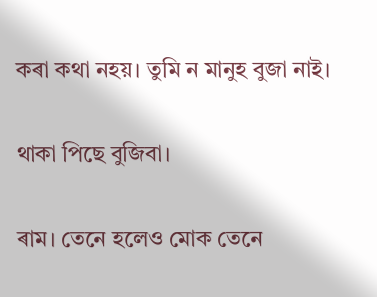কৰা কথা নহয়। তুমি ন মানুহ বুজা নাই।

থাকা পিছে বুজিবা।

ৰাম। তেনে হলেও মোক তেনে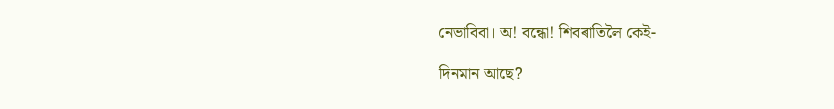নেভাবিবা। অ! বন্ধো! শিবৰাতিলৈ কেই-

দিনমান আছে?